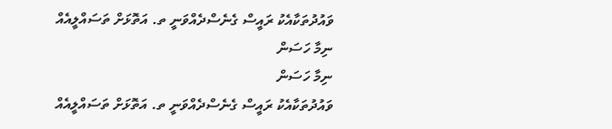ވައުދުތަކާއެކު ރައީސް ގެނެސްދެއްވަނީ ތ. އަތޮޅަށް ތަސައްލީއެއް
ނިމާ ހަސަން
ނިމާ ހަސަން
ވައުދުތަކާއެކު ރައީސް ގެނެސްދެއްވަނީ ތ. އަތޮޅަށް ތަސައްލީއެއް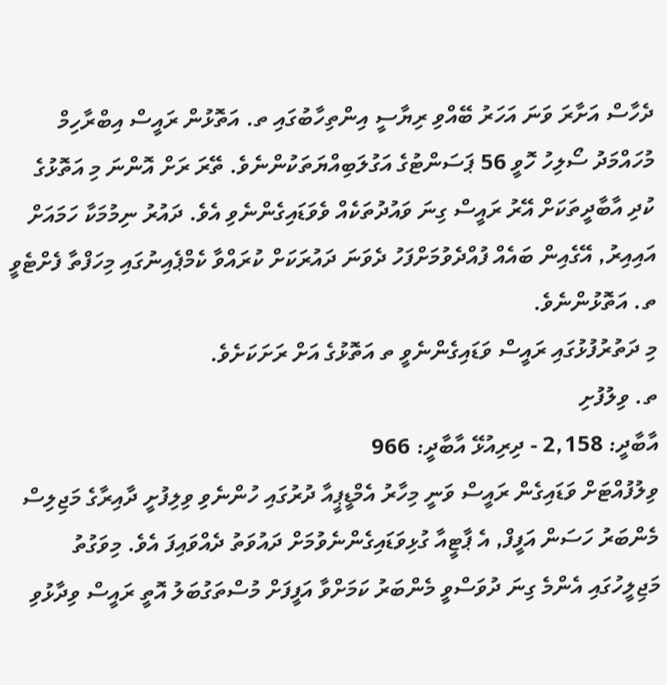ދެހާސް އަށާރަ ވަނަ އަހަރު ބޭއްވި ރިޔާސީ އިންތިހާބުގައި ތ. އަތޮޅުން ރައީސް އިބްރާހިމް މުހައްމަދު ސޯލިހު ހޮވީ 56 ޕަސަންޓުގެ އަގުލަބިއްޔަތަކުންނެވެ. ތޭރަ ރަށް އޮންނަ މި އަތޮޅުގެ ކުދި އާބާދީތަކަށް އޭރު ރައީސް ގިނަ ވައުދުތަކެއް ވެވަޑައިގެންނެވި އެވެ. ދައުރު ނިމުމަކާ ހަމައަށް އައިއިރު, އޭގެއިން ބައެއް ފުއްދެވުމަށްފަހު ދެވަނަ ދައުރަކަށް ކުރައްވާ ކެމްޕެއިނުގައި މިހަފްތާ ފެށްޓެވީ ތ. އަތޮޅުންނެވެ.
މި ދަތުރުފުޅުގައި ރައީސް ވަޑައިގެންނެވީ ތ އަތޮޅުގެ އަށް ރަށަކަށެވެ.
ތ. ވިލުފުށި
އާބާދީ: 2,158 - ދިރިއުޅޭ އާބާދީ: 966
ވިލުފުއްޓަށް ވަޑައިގެން ރައީސް ވަނީ މިހާރު އެމްޑީޕީއާ ދުރުގައި ހުންނެވި ވިލިފުށީ ދާއިރާގެ މަޖިލިސް މެންބަރު ހަސަން އަފީފް, އެ ޕާޓީއާ ގުޅިވަޑައިގެންނެވުމަށް ދައުވަތު ދެއްވައިފަ އެވެ. މިވަގުތު މަޖިލީހުގައި އެންމެ ގިނަ ދުވަސްވީ މެންބަރު ކަމަށްވާ އަފީފަށް މުސްތަގުބަލު އޮތީ ރައީސް ވިދާޅުވި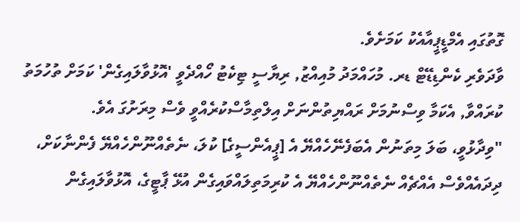ގޮތުގައި އެމްޑީޕީއާއެކު ކަމަށެވެ.
ވާދަވެރި ކެންޑިޑޭޓް ޑރ. މުހައްމަދު މުއިއްޒު, ރިޔާސީ ޓިކެޓު ހޯއްދެވީ 'އޮޅުވާލައިގެން' ކަމަށް ތުހުމަތު ކުރައްވާ, އެކަމާ ވިސްނުމަށް ރައްޔިތުންނަށް އިލްތިމާސްކުރެއްވީ ވެސް މިރަށުގަ އެވެ.
"ވިދާޅުވީ، ބަލަ މިތަނުން އެބަފެނޭހެއްޔޭ އެ [ޕީއެންސީގެ] ކުލަ، ނެތެއްނޫންހެއްޔޭ ފެންނާކަށް، ދިދައެއްވެސް އެއްޗެއް ނެތެއްނޫންހެއްޔޭ އެ ކުރިމަތިލައްވައިގެން އުޅޭ ޕާޓީގެ، އޮޅުވާލައިގެން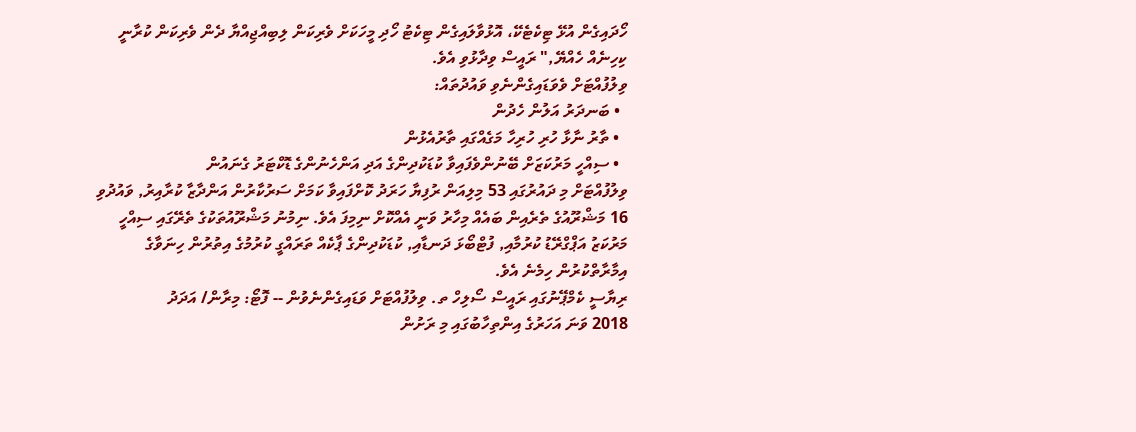ހޯދައިގެން އުޅޭ ޓިކެޓެކޭ، އޮޅުވާލައިގެން ޓިކެޓު ހޯދި މީހަކަށް ވެރިކަން ލިބިއްޖިއްޔާ ދެން ވެރިކަން ކުރާނީ ކިހިނެއް ހެއްޔޭ," ރައީސް ވިދާޅުވި އެވެ.
ވިލުފުއްޓަށް ވެވަޑައިގެންނެވި ވައުދުތައް:
  • ބަނދަރު އަލުން ހެދުން
  • ތާރު ނާޅާ ހުރި ހުރިހާ މަގެއްގައި ތާރުއެޅުން
  • ސިއްހީ މަރުކަޒަށް ބޭނުންވެފައިވާ ކުޑަކުދިންގެ އަދި އަންހެނުންގެ ޑޮކްޓަރު ގެނައުން
ވިލުފުއްޓަށް މި ދައުރުގައި 53 މިލިއަން ރުފިޔާ ހަރަދު ކޮށްފައިވާ ކަމަށް ސަރުކާރުން އަންދާޒާ ކުރާއިރު, ވައުދުވި 16 މަޝްރޫއުގެ ތެރެއިން ބައެއް މިހާރު ވަނީ އެއްކޮށް ނިމިފަ އެވެ. ނިމުނު މަޝްރޫއުތަކުގެ ތެރޭގައި ސިއްހީ މަރުކަޒު އަޕްގްރޭޑު ކުރުމާއި, ފުޓްބޯޅަ ދަނޑާއި, ކުޑަކުދިންގެ ޕާކެއް ތަރައްގީ ކުރުމުގެ އިތުރުން ހިނަވާގެ އިމާރާތްކުރުން ހިމެނެ އެވެ.
ރިޔާސީ ކެމްޕޭނުގައި ރައީސް ސޯލިހް ތ. ވިލުފުއްޓަށް ވަޑައިގެންނެވުން -- ފޮޓޯ: މިރާން/ އަދަދު
2018 ވަނަ އަހަރުގެ އިންތިހާބުގައި މި ރަށުން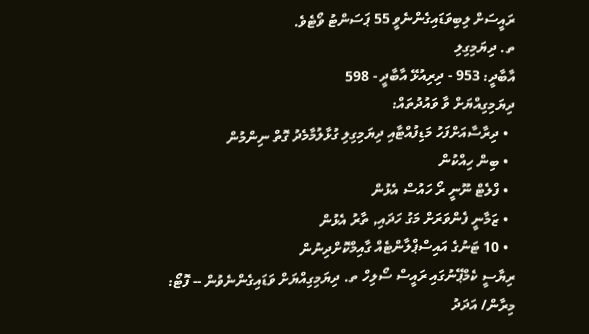ރައީސަށް ލިބިވަޑައިގެންނެވީ 55 ޕަސަންޓު ވޯޓެވެ.
ތ. ދިޔަމިގިލި
އާބާދީ: 953 - ދިރިއުޅޭ އާބާދީ - 598
ދިޔަމިގިއްޔަށް ވާ ވައުދުތައް:
  • ދިރާސާއަށްފަހު މަޑިފުއްޓާއި ދިޔަމިގިލި ގުޅާލުމާމެދު ގޮތް ނިންމުން
  • ބިން ހިއްކުން
  • ފްލެޓް ނޫނީ ރޯ ހައުސް އެޅުން
  • ޒަމާނީ ފެންވަރަށް މަގު ހަދައި, ތާރު އެޅުން
  • 10 ޓަނުގެ އައިސްޕްލާންޓެއް ގާއިމްކޮށްދިނުން
ރިޔާސީ ކެމްޕޭނުގައި ރައީސް ސޯލިހް ތ. ދިޔަމިގިއްޔަށް ވަޑައިގެންނެވުން -- ފޮޓޯ: މިރާން/ އަދަދު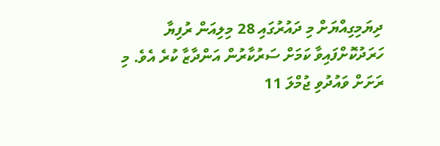ދިޔަމިގިއްޔަށް މި ދައުރުގައި 28 މިލިއަން ރުފިޔާ ހަރަދުކޮށްފައިވާ ކަމަށް ސަރުކާރުން އަންދާޒާ ކުރެ އެވެ. މި ރަށަށް ވައުދުވި ޖުމްލަ 11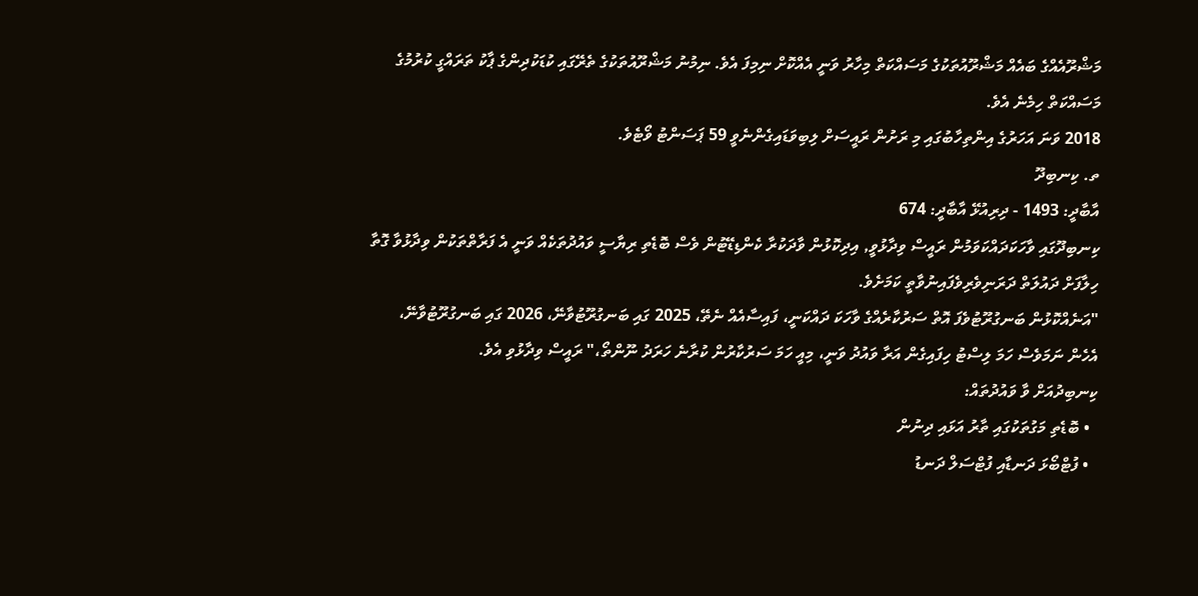މަޝްރޫއެއްގެ ބައެއް މަޝްރޫއުތަކުގެ މަސައްކަތް މިހާރު ވަނީ އެއްކޮށް ނިމިފަ އެވެ. ނިމުނު މަޝްރޫއުތަކުގެ ތެރޭގައި ކުޑަކުދިންގެ ޕާކު ތަރައްގީ ކުރުމުގެ މަސައްކަތް ހިމެނެ އެވެ.
2018 ވަނަ އަހަރުގެ އިންތިހާބުގައި މި ރަށުން ރައީސަށް ލިބިވަޑައިގެންނެވީ 59 ޕަސަންޓު ވޯޓެވެ.
ތ. ކިނބިދޫ
އާބާދީ: 1493 - ދިރިއުޅޭ އާބާދީ: 674
ކިނބިދޫގައި ވާހަކަދައްކަވަމުން ރައީސް ވިދާޅުވީ, އިދިކޮޅުން ވާދަކުރާ ކެންޑިޑޭޓުން ވެސް ބޮޑެތި ރިޔާސީ ވައުދުތަކެއް ވަނީ އެ ފަރާތްތަކުން ވިދާޅުވާ ގޮތާ ހިލާފަށް ދައުލަތް ދަރަނިވެރިވެފައިނުވާތީ ކަމަށެވެ.
"އަނެއްކޮޅުން ބަނގުރޫޓުވެފަ އޮތް ސަރުކާރެއްގެ ވާހަކަ ދައްކަނީ، ފައިސާއެއް ނެތޭ، 2025 ގައި ބަނގުރޫޓުވާނޭ، 2026 ގައި ބަނގުރޫޓުވާނޭ، އެހެން ނަމަވެސް ހަމަ ލިސްޓު ހިފައިގެން އަރާ ވައުދު ވަނީ، މިއީ ހަމަ ސަރުކާރުން ކުރާނެ ހަރަދު ނޫންތޯ،" ރައީސް ވިދާޅުވި އެވެ.
ކިނބިދުއަށް ވާ ވައުދުތައް:
  • ބޮޑެތި މަގުތަކުގައި ތާރު އަޅައި ދިނުން
  • ފުޓްބޯޅަ ދަނޑާއި ފުޓްސަލް ދަނޑު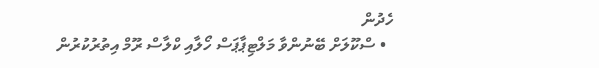ހެދުން
  • ސްކޫލަށް ބޭނުންވާ މަލްޓިޕާޕަސް ހޯލާއި ކްލާސް ރޫމް އިތުރުކުރުން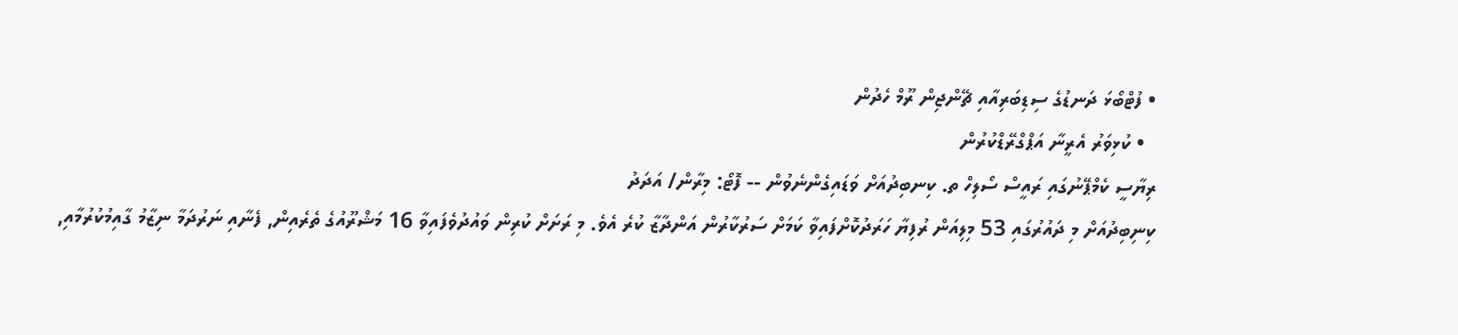• ފުޓްބޯޅަ ދަނޑުގެ ސިޑިބަރިއާއި ޗޭންޖިން ރޫމް ހެދުން
  • ކުޅިވަރު އެރީނާ އަޕްގްރޭޑްކުރުން
ރިޔާސީ ކެމްޕޭނުގައި ރައީސް ސޯލިހް ތ. ކިނބިދުއަށް ވަޑައިގެންނެވުން -- ފޮޓޯ: މިރާން/ އަދަދު
ކިނިބިދުއަށް މި ދައުރުގައި 53 މިލިއަން ރުފިޔާ ހަރަދުކޮށްފައިވާ ކަމަށް ސަރުކާރުން އަންދާޒާ ކުރެ އެވެ. މި ރަށަށް ކުރިން ވައުދުވެފައިވާ 16 މަޝްރޫއުގެ ތެރެއިން, ފެނާއި ނަރުދަމާ ނިޒާމު ގާއިމުކުރުމާއި,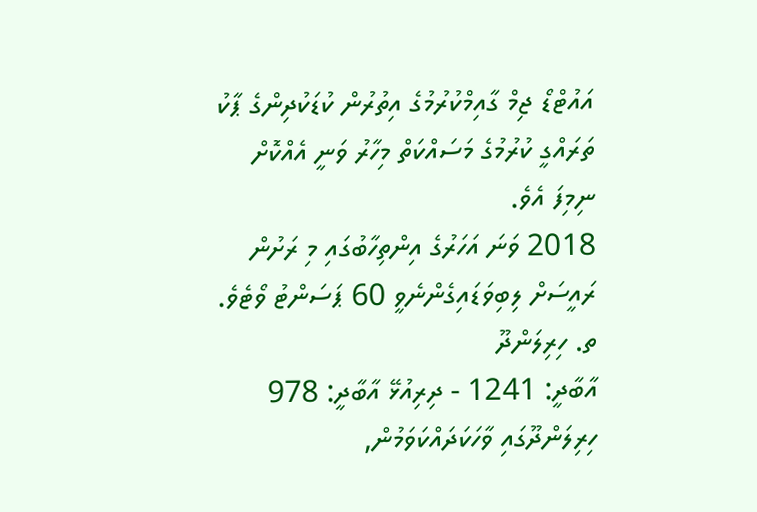އައުޓްޑޯ ޖިމް ގާއިމްކުރުމުގެ އިތުރުން ކުޑަކުދިންގެ ޕާކު ތަރައްގީ ކުރުމުގެ މަސައްކަތް މިހާރު ވަނީ އެއްކޮށް ނިމިފަ އެވެ.
2018 ވަނަ އަހަރުގެ އިންތިހާބުގައި މި ރަށުން ރައީސަށް ލިބިވަޑައިގެންނެވީ 60 ޕަސަންޓު ވޯޓެވެ.
ތ. ހިރިލަންދޫ
އާބާދީ: 1241 - ދިރިއުޅޭ އާބާދީ: 978
ހިރިލަންދޫގައި ވާހަކަދައްކަވަމުން,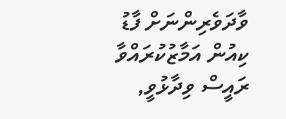ވާދަވެރިންނަށް ފާޑު ކިއުން އަމާޒުކުރައްވާ ރައީސް ވިދާޅުވީ,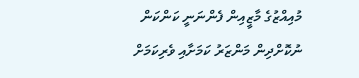މުއިއްޒުގެ މާޒީއިން ފެންނަނީ ކަންކަން ނުކޮށްދިން މަންޒަރު ކަމަށާއި ވެރިކަމަށް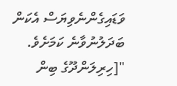ވަޑައިގެންނެވިޔަސް އެކަން ބަދަލުނުވާނެ ކަމަށެވެ.
"[ހިރިލަންދޫގެ ބިން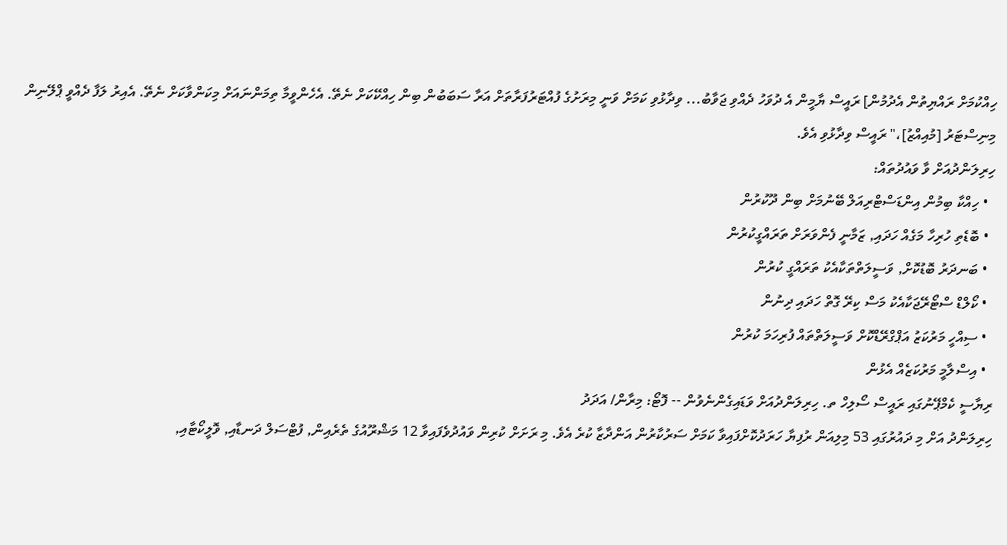ހިއްކުމަށް ރައްޔިތުން އެދުމުން] ރައީސް ޔާމީން އެ ދުވަހު ދެއްވި ޖަވާބު... ވިދާޅުވި ކަމަށް ވަނީ މިރަށުގެ ފުއްޓަރުފަރާތަށް އަރާ ސަބަބުން ބިން ހިއްކޭކަށް ނެތޭ. އެހެންވީމާ ތިމަންނައަށް މިކަންވާކަށް ނެތޭ. އެއިރު ލަފާ ދެއްވީ ޕްލޭނިން މިނިސްޓަރު [މުއިއްޒު]،" ރައީސް ވިދާޅުވި އެވެ.
ހިރިލަންދުއަށް ވާ ވައުދުތައް:
  • ހިއްކާ ބިމުން އިންޑަސްޓްރިއަލް ބޭނުމަށް ބިން ދޫކުރުން
  • ބޮޑެތި ހުރިހާ މަގެއް ހަދައި, ޒަމާނީ ފެންވަރަށް ތަރައްގީކުރުން
  • ބަނދަރު ބޮޑުކޮށް, ވަސީލަތްތަކާއެކު ތަރައްގީ ކުރުން
  • ކޯލްޑް ސްޓޯރޭޖަކާއެކު މަސް ކިރޭ ގޮތް ހަދައި ދިނުން
  • ސިއްހީ މަރުކަޒު އަޕްގްރޭޑްކޮށް ވަސީލަތްތައް ފުރިހަމަ ކުރުން
  • އިސްލާމީ މަރުކަޒެއް އެޅުން
ރިޔާސީ ކެމްޕޭނުގައި ރައީސް ސޯލިހް ތ. ހިރިލަންދުއަށް ވަޑައިގެންނެވުން -- ފޮޓޯ: މިރާން/ އަދަދު
ހިރިލަންދު އަށް މި ދައުރުގައި 53 މިލިއަން ރުފިޔާ ހަރަދުކޮށްފައިވާ ކަމަށް ސަރުކާރުން އަންދާޒާ ކުރެ އެވެ. މި ރަށަށް ކުރިން ވައުދުވެފައިވާ 12 މަޝްރޫއުގެ ތެރެއިން, ފުޓްސަލް ދަނޑާއި, ވޮލީކޯޓާއި,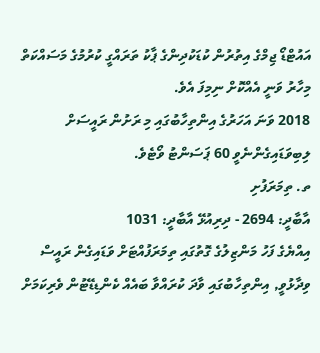އައުޓްޑޯ ޖިމްގެ އިތުރުން ކުޑަކުދިންގެ ޕާކު ތަރައްގީ ކުރުމުގެ މަސައްކަތް މިހާރު ވަނީ އެއްކޮށް ނިމިފަ އެވެ.
2018 ވަނަ އަހަރުގެ އިންތިހާބުގައި މި ރަށުން ރައީސަށް ލިބިވަޑައިގެންނެވީ 60 ޕަސަންޓު ވޯޓެވެ.
ތ. ތިމަރަފުށި
އާބާދީ: 2694 - ދިރިއުޅޭ އާބާދީ: 1031
އިއްޔެގެ ފަހު މަންޒިލުގެ ގޮތުގައި ތިމަރަފުއްޓަށް ވަޑައިގެން ރައީސް ވިދާޅުވީ, އިންތިހާބުގައި ވާދަ ކުރައްވާ ބައެއް ކެންޑިޑޭޓުން ވެރިކަމަށް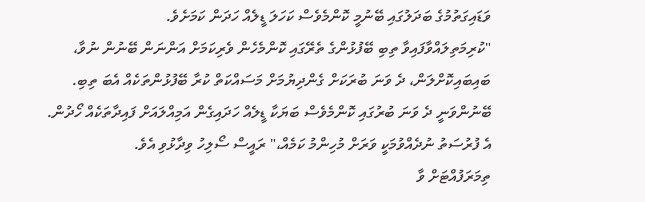ވަޑައިގަތުމުގެ ބަދަލުގައި ބޭނުމީ ކޮންމެވެސް ކަހަލަ ޑީލެއް ހަދަން ކަމަށެވެ.
"ކުރިމަތިލައްވާފައިވާ ތިބި ބޭފުޅުންގެ ތެރޭގައި ކޮންމެހެން ވެރިކަމަށް އަންނަން ބޭނުން ނުވާ، ބައިބައިކޮށްލަން، ދެ ވަނަ ބުރަކަށް ގެންދިޔުމަށް މަސައްކަތް ކުރާ ބޭފުޅުންތަކެއް އެބަ ތިބި. ބޭނުންވަނީ ދެ ވަނަ ބުރުގައި ކޮންމެވެސް ބަޔަކާ ޑީލެއް ހަދައިގެން އަމިއްލައަށް ފައިދާތަކެއް ހޯދުން. އެ ފުރުސަތު ނުދެއްވުމަކީ ވަރަށް މުހިންމު ކަމެއް،" ރައީސް ސޯލިހު ވިދާޅުވި އެވެ.
ތިމަރަފުއްޓަށް ވާ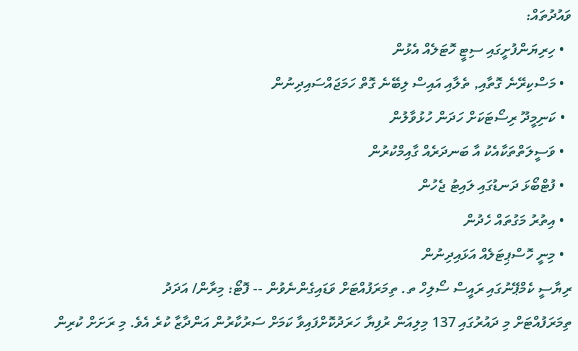ވައުދުތައް:
  • ހިރިޔަންފުށީގައި ސިޓީ ހޮޓަލެއް އެޅުން
  • މަސްކިރޭނެ ގޮތާއި, ތެލާއި އައިސް ލިބޭނެ ގޮތް ހަމަޖައްސައިދިނުން
  • ކަނިމީދޫ ރިސޯޓަކަށް ހަދަން ހުޅުވާލުން
  • ވަސީލަތްތަކާއެކު އާ ބަނދަރެއް ގާއިމްކުރުން
  • ފުޓްބޯޅަ ދަނޑުގައި ލައިޓު ޖެހުން
  • އިތުރު މަގުތައް ހެދުން
  • މިނީ ހޮސްޕިޓަލެއް އަޅައިދިނުން
ރިޔާސީ ކެމްޕޭނުގައި ރައީސް ސޯލިހް ތ. ތިމަރަފުއްޓަށް ވަޑައިގެންނެވުން -- ފޮޓޯ: މިރާން/ އަދަދު
ތިމަރަފުއްޓަށް މި ދައުރުގައި 137 މިލިއަން ރުފިޔާ ހަރަދުކޮށްފައިވާ ކަމަށް ސަރުކާރުން އަންދާޒާ ކުރެ އެވެ. މި ރަށަށް ކުރިން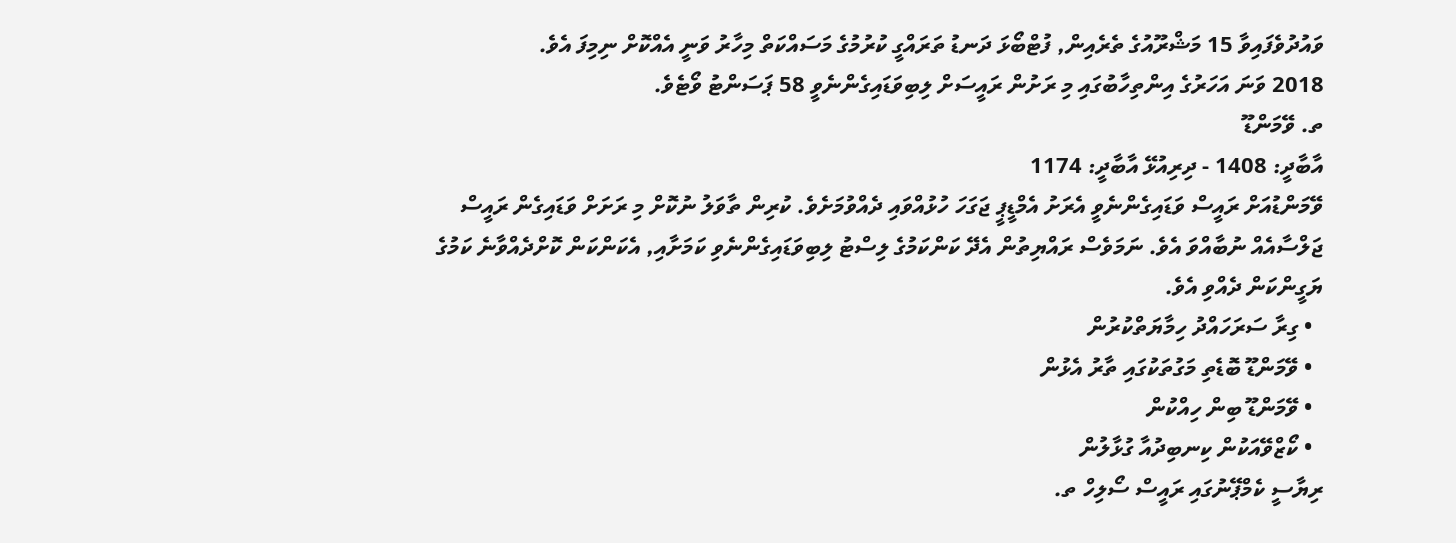ވައުދުވެފައިވާ 15 މަޝްރޫއުގެ ތެރެއިން, ފުޓްބޯޅަ ދަނޑު ތަރައްގީ ކުރުމުގެ މަސައްކަތް މިހާރު ވަނީ އެއްކޮށް ނިމިފަ އެވެ.
2018 ވަނަ އަހަރުގެ އިންތިހާބުގައި މި ރަށުން ރައީސަށް ލިބިވަޑައިގެންނެވީ 58 ޕަސަންޓު ވޯޓެވެ.
ތ. ވޭމަންޑޫ
އާބާދީ: 1408 - ދިރިއުޅޭ އާބާދީ: 1174
ވޭމަންޑުއަށް ރައީސް ވަޑައިގެންނެވީ އެރަށު އެމްޑީޕީ ޖަގަހަ ހުޅުއްވައި ދެއްވުމަށެވެ. ކުރިން ތާވަލު ނުކޮށް މި ރަށަށް ވަޑައިގެން ރައީސް ޖަލްސާއެއް ނުބާއްވަ އެވެ. ނަމަވެސް ރައްޔިތުން އެދޭ ކަންކަމުގެ ލިސްޓު ލިބިވަޑައިގެންނެވި ކަމަށާއި, އެކަންކަން ކޮށްދެއްވާނެ ކަމުގެ ޔަގީންކަން ދެއްވި އެވެ.
  • ގިރާ ސަރަހައްދު ހިމާޔަތްކުރުން
  • ވޭމަންޑޫ ބޮޑެތި މަގުތަކުގައި ތާރު އެޅުން
  • ވޭމަންޑޫ ބިން ހިއްކުން
  • ކޯޒްވޭއަކުން ކިނބިދުއާ ގުޅާލުން
ރިޔާސީ ކެމްޕޭނުގައި ރައީސް ސޯލިހް ތ.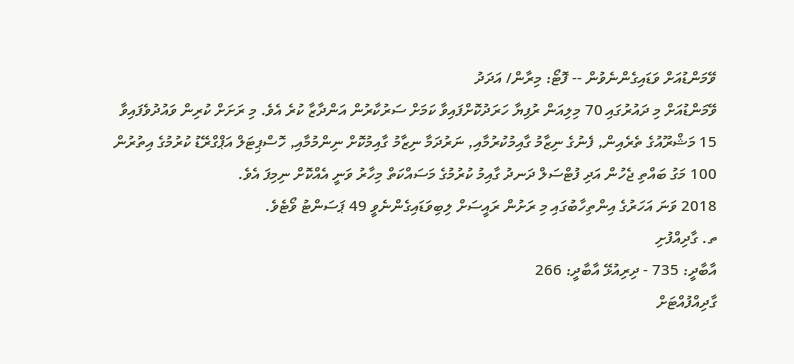ވޭމަންޑުއަށް ވަޑައިގެންނެވުން -- ފޮޓޯ: މިރާން/ އަދަދު
ވޭމަންޑުއަށް މި ދައުރުގައި 70 މިލިއަން ރުފިޔާ ހަރަދުކޮށްފައިވާ ކަމަށް ސަރުކާރުން އަންދާޒާ ކުރެ އެވެ. މި ރަށަށް ކުރިން ވައުދުވެފައިވާ 15 މަޝްރޫއުގެ ތެރެއިން, ފެނުގެ ނިޒާމު ގާއިމުކުރުމާއި, ނަރުދަމާ ނިޒާމު ގާއިމުކޮށް ނިންމުމާއި, ހޮސްޕިޓަލް އަޕްގްރޭޑު ކުރުމުގެ އިތުރުން 100 މަގު ބައްތި ޖެހުން އަދި ފުޓްސަލް ދަނދު ގާއިމު ކުރުމުގެ މަސައްކަތް މިހާރު ވަނީ އެއްކޮށް ނިމިފަ އެވެ.
2018 ވަނަ އަހަރުގެ އިންތިހާބުގައި މި ރަށުން ރައީސަށް ލިބިވަޑައިގެންނެވީ 49 ޕަސަންޓު ވޯޓެވެ.
ތ. ގާދިއްފުށި
އާބާދީ: 735 - ދިރިއުޅޭ އާބާދީ: 266
ގާދިއްފުއްޓަށް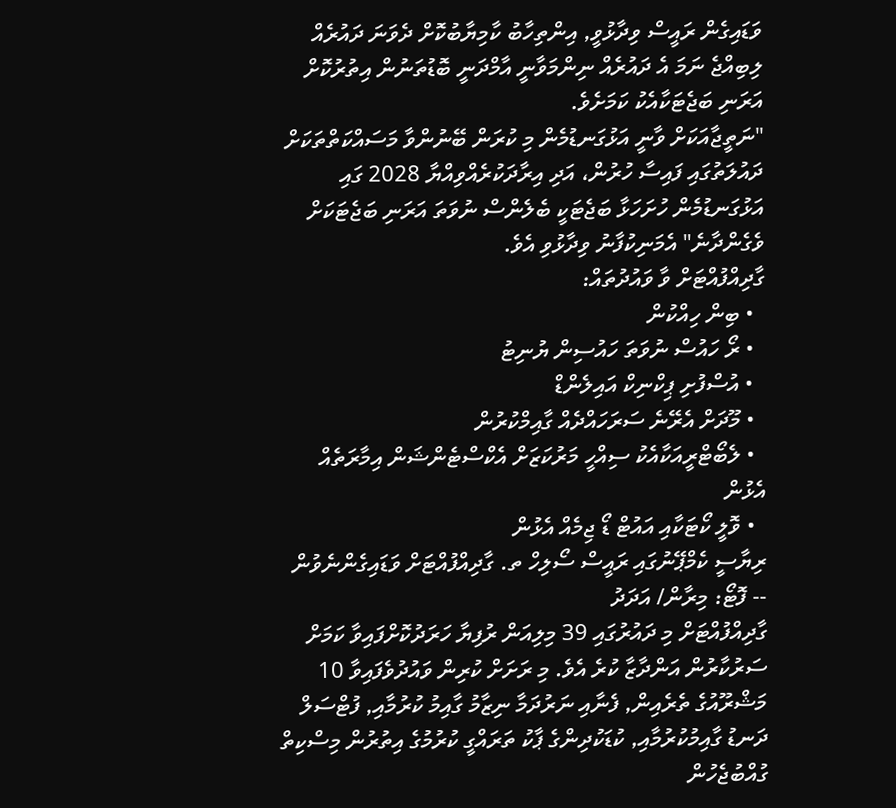ވަޑައިގެން ރައީސް ވިދާޅުވީ, އިންތިހާބު ކާމިޔާބުކޮށް ދެވަނަ ދައުރެއް ލިބިއްޖެ ނަމަ އެ ދައުރެއް ނިންމަވާނީ އާމްދަނީ ބޮޑުތަނުން އިތުރުކޮށް އަރަނި ބަޖެޓަކާއެކު ކަމަށެވެ.
"ނަތީޖާއަކަށް ވާނީ އަޅުގަނޑުމެން މި ކުރަން ބޭނުންވާ މަސައްކަތްތަކަށް ދައުލަތުގައި ފައިސާ ހުރުން، އަދި އިރާދަކުރެއްވިއްޔާ 2028 ގައި އަޅުގަނޑުމެން ހުށަހަޅާ ބަޖެޓަކީ ބެލެންސް ނުވަތަ އަރަނި ބަޖެޓަކަށް ވެގެންދާނެ" އެމަނިކުފާނު ވިދާޅުވި އެވެ.
ގާދިއްފުއްޓަށް ވާ ވައުދުތައް:
  • ބިން ހިއްކުން
  • ރޯ ހައުސް ނުވަތަ ހައުސިން ޔުނިޓު
  • އުސްފުށި ޕިކްނިކް އައިލެންޑް
  • މޫދަށް އެރޭނެ ސަރަހައްދެއް ގާއިމްކުރުން
  • ލެބޯޓްރީއަކާއެކު ސިއްހީ މަރުކަޒަށް އެކްސްޓެންޝަން އިމާރަތެއް އެޅުން
  • ވޮލީ ކޯޓަކާއި އައުޓް ޑޯ ޖިމެއް އެޅުން
ރިޔާސީ ކެމްޕޭނުގައި ރައީސް ސޯލިހް ތ. ގާދިއްފުއްޓަށް ވަޑައިގެންނެވުން -- ފޮޓޯ: މިރާން/ އަދަދު
ގާދިއްފުއްޓަށް މި ދައުރުގައި 39 މިލިއަން ރުފިޔާ ހަރަދުކޮށްފައިވާ ކަމަށް ސަރުކާރުން އަންދާޒާ ކުރެ އެވެ. މި ރަށަށް ކުރިން ވައުދުވެފައިވާ 10 މަޝްރޫއުގެ ތެރެއިން, ފެނާއި ނަރުދަމާ ނިޒާމު ގާއިމު ކުރުމާއި, ފުޓްސަލް ދަނޑު ގާއިމުކުރުމާއި, ކުޑަކުދިންގެ ޕާކު ތަރައްގީ ކުރުމުގެ އިތުރުން މިސްކިތް ގުއްބުޖެހުން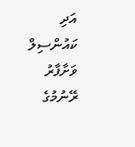އަދި ކައުންސިލް ވަށާފާރު ރޭނުމުގެ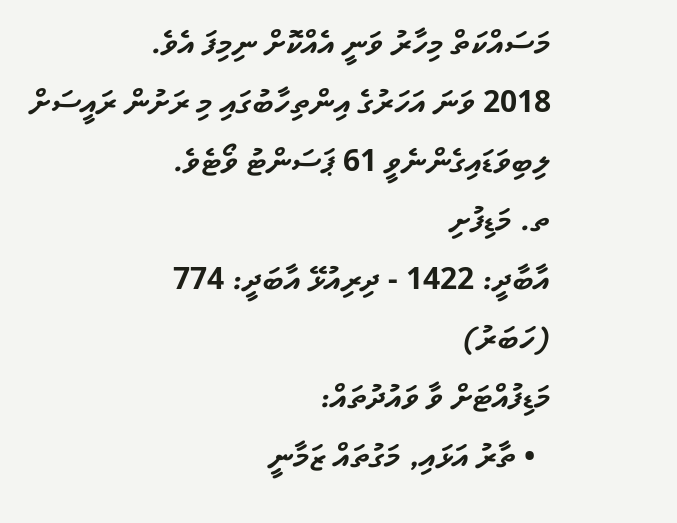މަސައްކަތް މިހާރު ވަނީ އެއްކޮށް ނިމިފަ އެވެ.
2018 ވަނަ އަހަރުގެ އިންތިހާބުގައި މި ރަށުން ރައީސަށް ލިބިވަޑައިގެންނެވީ 61 ޕަސަންޓު ވޯޓެވެ.
ތ. މަޑިފުށި
އާބާދީ: 1422 - ދިރިއުޅޭ އާބަދީ: 774
(ހަބަރު)
މަޑިފުއްޓަށް ވާ ވައުދުތައް:
  • ތާރު އަޅައި, މަގުތައް ޒަމާނީ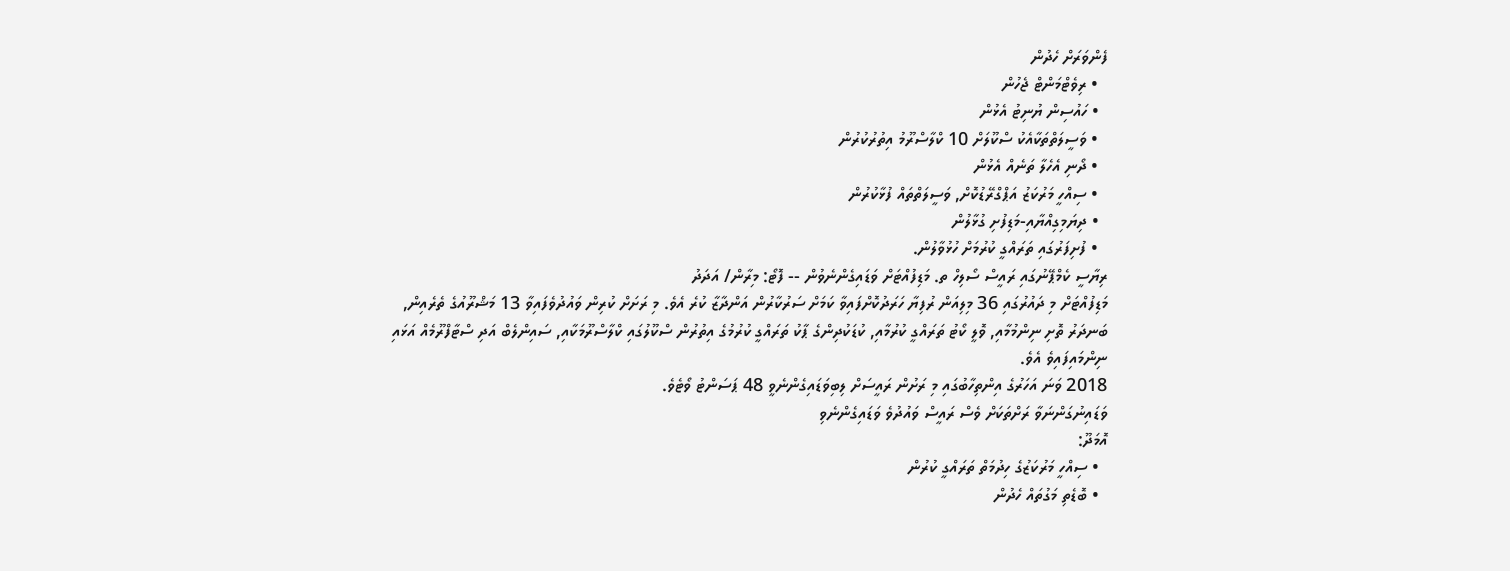ފެންވަރަށް ހެދުން
  • ރިވެޓްމަންޓް ޖެހުން
  • ހައުސިން ޔުނިޓު އެޅުން
  • ވަސީލަތްތަކާއެކު ސްކޫލަށް 10 ކްލާސްރޫމު އިތުރުކުރުން
  • ދޯނި އެހެލާ ތަނެއް އެޅުން
  • ސިއްހީ މަރުކަޒު އަޕްގްރޭޑުކޮށް, ވަސީލަތްތައް ފުޅާކުރުން
  • ދިޔަމިގިއްޔާއި-މަޑިފުށި ގުޅާލުން
  • ފުށިފަރުގައި ތަރައްގީ ކުރުމަށް ހުޅުވާލުން.
ރިޔާސީ ކެމްޕޭނުގައި ރައީސް ސޯލިހް ތ. މަޑިފުއްޓަށް ވަޑައިގެންނެވުން -- ފޮޓޯ: މިރާން/ އަދަދު
މަޑިފުއްޓަށް މި ދައުރުގައި 36 މިލިއަން ރުފިޔާ ހަރަދުކޮށްފައިވާ ކަމަށް ސަރުކާރުން އަންދާޒާ ކުރެ އެވެ. މި ރަށަށް ކުރިން ވައުދުވެފައިވާ 13 މަޝްރޫއުގެ ތެރެއިން, ބަނދަރު ތޮށި ނިންމުމާއި, ވޮލީ ކޯޓު ތަރައްގީ ކުރުމާއި, ކުޑަކުދިންގެ ޕާކު ތަރައްގީ ކުރުމުގެ އިތުރުން ސްކޫލުގައި ކްލާސްރޫމަކާއި, ސައިންލެބް އަދި ސްޓާފްރޫމެއް އަޅައި ނިންމައިފައިވެ އެވެ.
2018 ވަނަ އަހަރުގެ އިންތިހާބުގައި މި ރަށުން ރައީސަށް ލިބިވަޑައިގެންނެވީ 48 ޕަސަންޓު ވޯޓެވެ.
ވަޑައިނުގަންނަވާ ރަށްތަކަށް ވެސް ރައީސް ވައުދުވެ ވަޑައިގެންނެވި
އޮމަދޫ:
  • ސިއްހީ މަރުކަޒުގެ ހިދުމަތް ތަރައްގީ ކުރުން
  • ބޮޑެތި މަގުތައް ހެދުން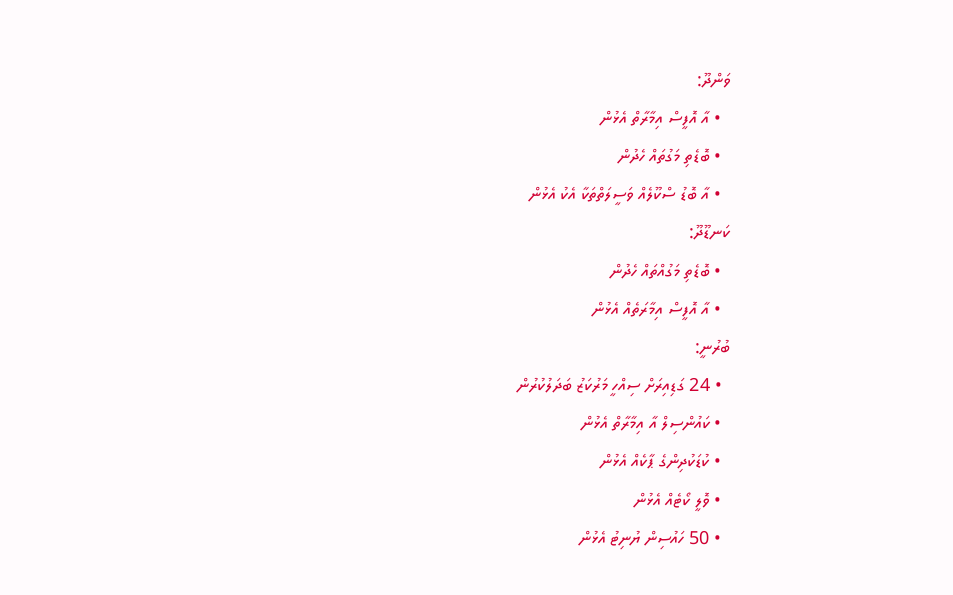ވަންދޫ:
  • އާ އޮފީސް އިމާރާތް އެޅުން
  • ބޮޑެތި މަގުތައް ހެދުން
  • އާ ބޮޑު ސްކޫލެއް ވަސީލަތްތަކާ އެކު އެޅުން
ކަނޑޫދޫ:
  • ބޮޑެތި މަގުއްތައް ހެދުން
  • އާ އޮފީސް އިމާރަތެއް އެޅުން
ބުރުނީ:
  • 24 ގަޑިއިރަށް ސިއްހީ މަރުކަޒު ބަދަލުކުރުން
  • ކައުންސިލް އާ އިމާރާތް އެޅުން
  • ކުޑަކުދިންގެ ޕާކެއް އެޅުން
  • ވޮލީ ކޯޓެއް އެޅުން
  • 50 ހައުސިން ޔުނިޓު އެޅުން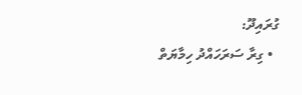ގުރައިދޫ:
  • ގިރާ ސަރަހައްދު ހިމާޔަތް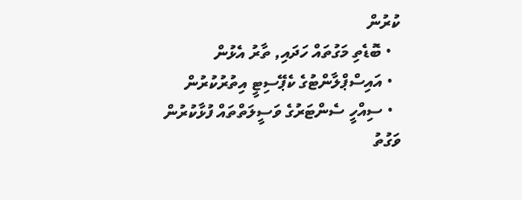ކުރުން
  • ބޮޑެތި މަގުތައް ހަދައި, ތާރު އެޅުން
  • އައިސްޕްލާންޓުގެ ކެޕޭސިޓީ އިތުރުކުރުން
  • ސިއްހީ ސެންޓަރުގެ ވަސީލަތްތައް ފުޅާކުރުން
ވަގުތު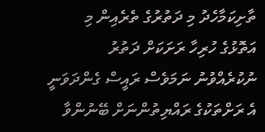ތާށިކަމާހެދު މި ދަތުރުގެ ތެރެއިން މި އަތޮޅުގެ ހުރިހާ ރަށަކަށް ދަތުރު ނުކުރެއްވުނު ނަމަވެސް ރައީސް ގެންދަވަނީ އެ ރަށްތަކުގެ ރައްޔިތުންނަށް ބޭނުންވާ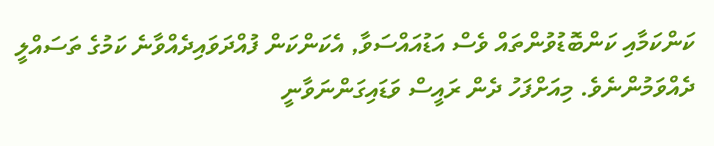ކަންކަމާއި ކަންބޮޑުވުންތައް ވެސް އަޑުއައްސަވާ, އެކަންކަން ފުއްދަވައިދެއްވާނެ ކަމުގެ ތަސައްލީ ދެއްވަމުންނެވެ. މިއަށްފަހު ދެން ރައީސް ވަޑައިގަންނަވާނީ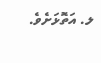ލ. އަތޮޅަށެވެ.